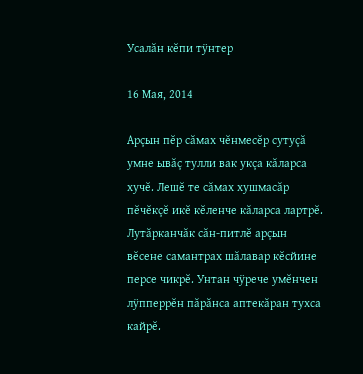Усалăн кĕпи тÿнтер

16 Мая, 2014

Арçын пĕр сăмах чĕнмесĕр сутуçă умне ывăç тулли вак укçа кăларса хучĕ. Лешĕ те сăмах хушмасăр пĕчĕкçĕ икĕ кĕленче кăларса лартрĕ. Лутăрканчăк сăн-питлĕ арçын вĕсене самантрах шăлавар кĕсйине персе чикрĕ. Унтан чÿрече умĕнчен лÿпперрĕн пăрăнса аптекăран тухса кайрĕ.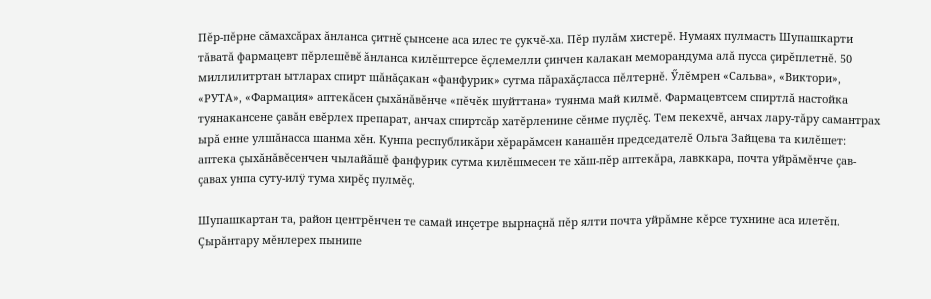Пĕр-пĕрне сăмахсăрах ăнланса çитнĕ çынсене аса илес те çукчĕ-ха. Пĕр пулăм хистерĕ. Нумаях пулмасть Шупашкарти тăватă фармацевт пĕрлешĕвĕ ăнланса килĕштерсе ĕçлемелли çинчен калакан меморандума алă пусса çирĕплетнĕ. 50 миллилитртан ытларах спирт шăнăçакан «фанфурик» сутма пăрахăçласса пĕлтернĕ. Ӳлĕмрен «Сальва», «Виктори», «РУТА», «Фармация» аптекăсен çыхăнăвĕнче «пĕчĕк шуйттана» туянма май килмĕ. Фармацевтсем спиртлă настойка туянакансене çавăн евĕрлех препарат, анчах спиртсăр хатĕрленине сĕнме пуçлĕç. Тем пекехчĕ, анчах лару-тăру самантрах ырă енне улшăнасса шанма хĕн. Кунпа республикăри хĕрарăмсен канашĕн председателĕ Ольга Зайцева та килĕшет: аптека çыхăнăвĕсенчен чылайăшĕ фанфурик сутма килĕшмесен те хăш-пĕр аптекăра, лавккара, почта уйрăмĕнче çав-çавах унпа суту-илÿ тума хирĕç пулмĕç.

Шупашкартан та, район центрĕнчен те самай инçетре вырнаçнă пĕр ялти почта уйрăмне кĕрсе тухнине аса илетĕп. Çырăнтару мĕнлерех пынипе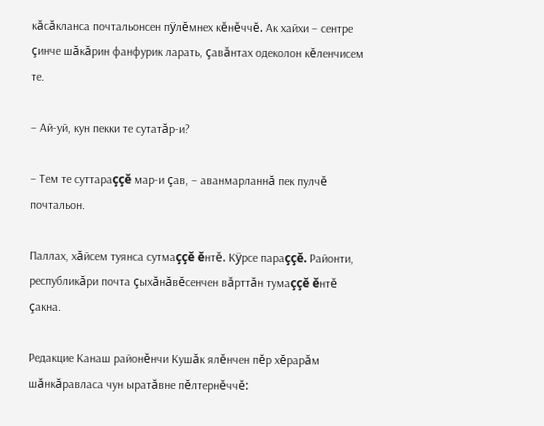кăсăкланса почтальонсен пÿлĕмнех кĕнĕччĕ. Ак хайхи – сентре çинче шăкăрин фанфурик ларать, çавăнтах одеколон кĕленчисем те.

– Ай-уй, кун пекки те сутатăр-и?

– Тем те суттараççĕ мар-и çав, – аванмарланнă пек пулчĕ почтальон.

Паллах, хăйсем туянса сутмаççĕ ĕнтĕ. Кÿрсе параççĕ. Районти, республикăри почта çыхăнăвĕсенчен вăрттăн тумаççĕ ĕнтĕ çакна.

Редакцие Канаш районĕнчи Кушăк ялĕнчен пĕр хĕрарăм шăнкăравласа чун ыратăвне пĕлтернĕччĕ: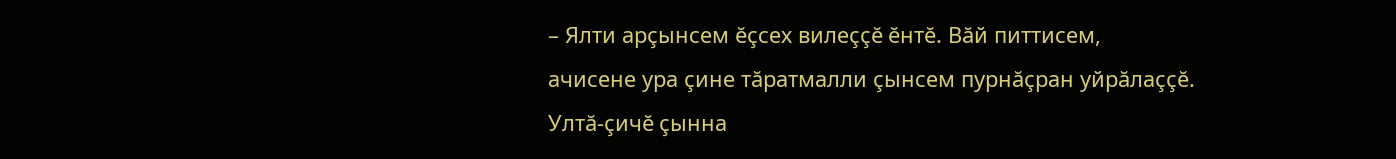– Ялти арçынсем ĕçсех вилеççĕ ĕнтĕ. Вăй питтисем, ачисене ура çине тăратмалли çынсем пурнăçран уйрăлаççĕ. Ултă-çичĕ çынна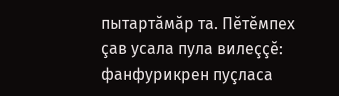пытартăмăр та. Пĕтĕмпех çав усала пула вилеççĕ: фанфурикрен пуçласа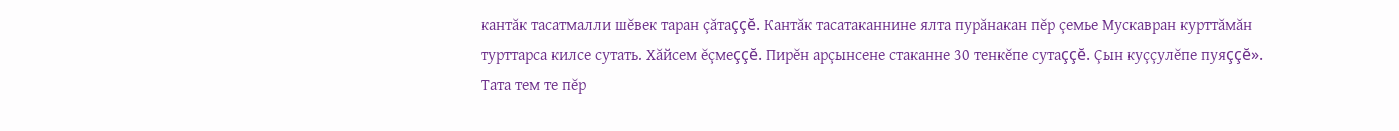кантăк тасатмалли шĕвек таран çăтаççĕ. Кантăк тасатаканнине ялта пурăнакан пĕр çемье Мускавран курттăмăн турттарса килсе сутать. Хăйсем ĕçмеççĕ. Пирĕн арçынсене стаканне 30 тенкĕпе сутаççĕ. Çын куççулĕпе пуяççĕ». Тата тем те пĕр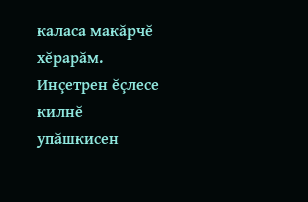каласа макăрчĕ хĕрарăм. Инçетрен ĕçлесе килнĕ упăшкисен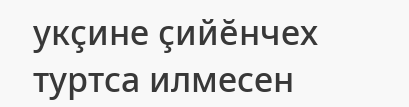укçине çийĕнчех туртса илмесен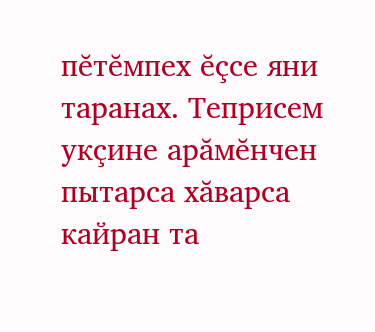пĕтĕмпех ĕçсе яни таранах. Теприсем укçине арăмĕнчен пытарса хăварса кайран та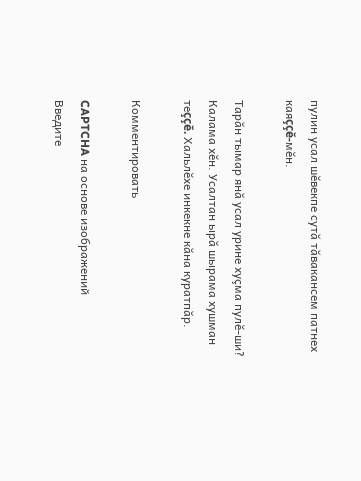пулин усал шĕвекпе сутă тăвакансем патнех каяççĕ-мĕн.

Тарăн тымар янă усал урине хуçма пулĕ-ши? Калама хĕн. Усалтан ырă шырама хушман теççĕ. Хальлĕхе инкекне кăна куратпăр.

Комментировать

CAPTCHA на основе изображений
Введите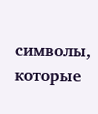символы, которые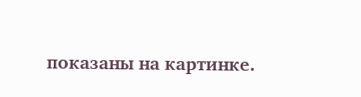показаны на картинке.